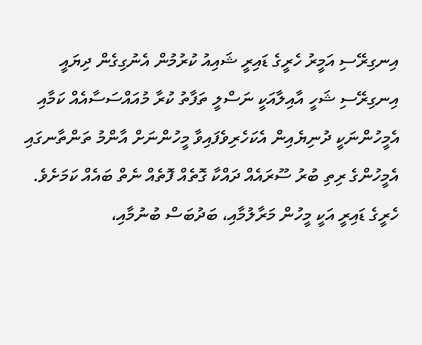އިނގިރޭސި އަމީރު ހެރީގެ ޑައިރީ ޝައިއު ކުރުމުން އެނުގިގެން ދިޔައީ އިނގިރޭސި ޝަހީ އާއިލާއަކީ ނަސްލީ ތަފާތު ކުރާ މުއައްސަސާއެއް ކަމާއި އެމީހުންނަކީ ދުނިޔެއިން އެކަހެރިވެފައިވާ މީހުންނަށް އާންމު ތަންތާނގައި އެމީހުންގެ ރިތި ބުރު ސޫރައެއް ދައްކާ ގޮތެއް ފޮތެއް ނެތް ބައެއް ކަމަށެވެ.
ހެރީގެ ޑައިރީ އަކީ މީހުން މަރާލުމާއި، ބަދުބަސް ބުނުމާއި،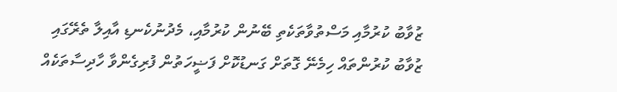ޒުވާބު ކުރުމާއި މަސްތުވާތަކެތި ބޭނުން ކުރުމާއި، މެދުނުކެނޑި އާއިލާ ތެރޭގައި ޒުވާބު ކުރުންތައް ހިމެނޭ ގޮތަށް ގަނޑުކޮށް ފަޟީހަތުން ފުރިގެންވާ ހާދިސާތަކެއް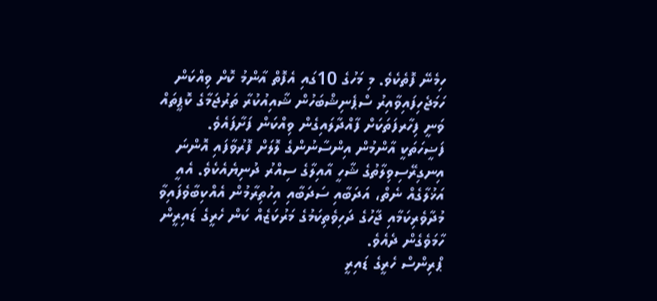ހިމެނޭ ފޮތެކެވެ. މި މަހުގެ 10ގައި އެފޮތް އާންމު ކޮށް ވިއްކަން ހަމަޖެހިފައިވާއިރު ސްޕެނިޝްބަހުން ޝާއިއުކުރާ ތަރުޖަމާގެ ކޮޕީތައް ވަނީ ފިހާރފަތަކަށް ފާއްދާލައިގެން ވިއްކަން ފަށާފައެވެ.
ފަޟީހަތަކީ އާންމުން އިންސާނުންގެ ލޮލަށް ފޮރުވާފައި އޮންނަ އިނގިރޭސިވިލާތުގެ ޝާހީ އާއިލާގެ ސިއްރު ދުނިޔެއެކެވެ. އެއީ އަޚުލާގެއް ނެތް، އަދަބާއި ސަދަބާއި އިހުތިރާމުން އެއްކިބާވެފައިވާ މުދާވެރިކަމާއި ޖާހުގެ ދަހިވެތިކަމުގެ މަރުކަޒެއް ކަން ހެރީގެ ޑައިރީން ހާމަވެގެން ދެއެވެ.
ޕްރިންސް ހެރީގެ ޑައިރީ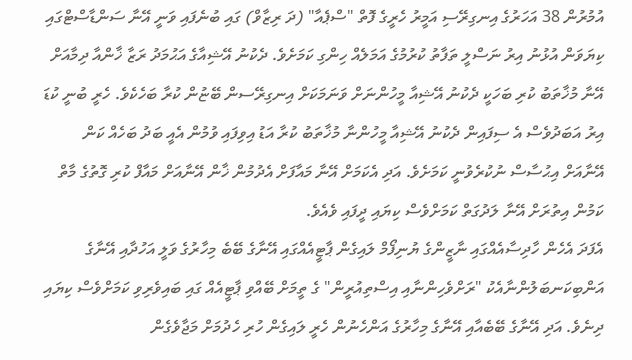އުމުރުން 38 އަހަރުގެ އިނގިރޭސި އަމީރު ހެރީގެ ފޮތް "ސްޕެއާ" (ދަ ރިޒާވް) ގައި ބުނެފައި ވަނީ އޭނާ ސަންޑާސްޓްގައި ކިޔަވަން އުޅުނު އިރު ނަސްލީ ތަފާތު ކުރުމުގެ އަމަލެއް ހިންގި ކަމަށެވެ. ދެކުނު އޭޝިއާގެ އަޙުމަދު ރަޒާ ޚާންއާ ދިމާއަށް އޭނާ މުޚާތަބު ކުރި ބަހަކީ ދެކުނު އޭޝިއާ މީހުންނަށް ވަނަމަކަށް އިނގިރޭސން ބޭޏުން ކުރާ ބަހެކެވެ. ހެރީ ބުނީ ކުޑަ އިރު އަބަދުވެސް އެ ސިފައިން ދެކުނު އޭޝިއާ މީހުންނާ މުޚާތަބު ކުރާ އަޑު އިވިފައި ވުމުން އެއީ ބަދު ބަހެއް ކަން އޭނާއަށް އިޙުސާސް ނުކުރެވުނީ ކަމަށެވެ. އަދި އެކަމަށް އޭނާ މައާފަށް އެދުމުން ޚާން އޭނާއަށް މައާފް ކުރި ގޮތުގެ މާތް ކަމުން އިތުރަށް އޭނާ ލަދުގަތް ކަމަށްވެސް ކިޔައި ދީފައި ވެއެވެ.
އެފަދަ އެހެން ހާދިސާއެއްގައި ނާޒީންގެ ޔުނިފޯމް ލައިގެން ޕާޓީއެއްގައި އޭނާގެ ބޭބެ މިހާރުގެ ވަލީ އަހުދާއި އޭނާގެ އަންބިކަނބަލުންނާއެކު "ރަށްވެހިންނާއި އިސްތިއުރީން" ގެ ތީމަށް ބޭއްވި ޕާޓީއެއް ގައި ބައިވެރިވި ކަމަށްވެސް ކިޔައި ދިނެވެ. އަދި އޭނާގެ ބޭބެއާއި އޭނާގެ މިހާރުގެ އަންހެނުން ހެރީ ލައިގެން ހުރި ހެދުމަށް މަޖާވެގެން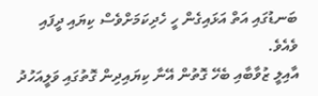ބަނޑުގައި އަތް އަޅައިގެން ހީ ހެދިކަމަށްވެސް ކިޔައި ދީފައި ވެއެވެ.
އާއިލީ ޒުވާބާއި ބެހޭ ގޮތުން އޭނާ ކިޔައިދިން ގޮތުގައި ވަލީއަހުދު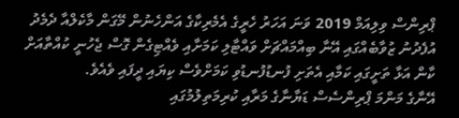ޕްރިންސް ވިލިއަމް 2019 ވަނަ އަހަރު ހެރީގެ އެމެރިކާގެ އަންހެނުން މޭގަން މާކެލްއާ ދެމެދު އުފެދުނު ޒުވާބެއްގައި އޭނާ ބިއްމައްޗަށް ވައްޓާލި ކަމަށާއި ވެއްޓިގެން ގޮސް ޖެހުނީ ކުއްތާއަށް ކާން އަޅާ ތަށީގައި ކަމާއި އެތަށި ފުނޑުފުނޑުވި ކަމަށްވެސް ކިޔައި ދީފައި ވެއެވެ.
އޭނާގެ މަންމަ ޕްރިންސެސް ޑަޔާނާގެ މަރާއި ކުރިމަތިލުމުގައި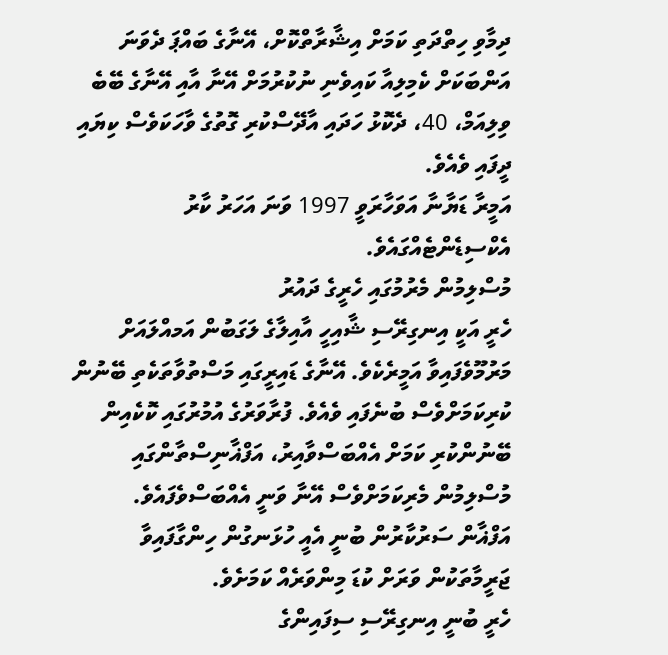ދިމާވި ހިތްދަތި ކަމަށް އިޝާރާތްކޮށް، އޭނާގެ ބައްޕަ ދެވަނަ އަންބަކަށް ކެމިލިއާ ކައިވެނި ނުކުރުމަށް އޭނާ އާއި އޭނާގެ ބޭބެ ވިލިއަމް، 40، ދެކޮޅު ހަދައި އާދޭސްކުރި ގޮތުގެ ވާހަކަވެސް ކިޔައި ދީފައި ވެއެވެ.
އަމީރާ ޑަޔާނާ އަވަހާރަވީ 1997 ވަނަ އަހަރު ކާރު އެކްސިޑެންޓެއްގައެވެ.
މުސްލިމުން މެރުމުގައި ހެރީގެ ދައުރު
ހެރީ އަކީ އިނގިރޭސި ޝާއިހީ އާއިލާގެ ލަގަބުން އަމއްލައަށް މަރުމޫވެފައިވާ އަމީރެކެވެ. އޭނާގެ ޑައިރީގައި މަސްތުވާތަކެތި ބޭނުން ކުރިކަމަށްވެސް ބުނެފައި ވެއެވެ. ފުރާވަރުގެ އުމުރުގައި ކޮކެއިން ބޭނުންކުރި ކަމަށް އެއްބަސްވާއިރު، އަފްޣާނިސްތާންގައި މުސްލިމުން މެރިކަމަށްވެސް އޭނާ ވަނީ އެއްބަސްވެފައެވެ.
އަފްޣާން ސަރުކާރުން ބުނީ އެއީ ހުޅަނގުން ހިންގާފައިވާ ޖަރީމާތަކުން ވަރަށް ކުޑަ މިންވަރެއް ކަމަށެވެ.
ހެރީ ބުނީ އިނގިރޭސި ސިފައިންގެ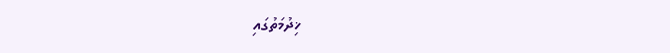ޚިދުމަތުގައި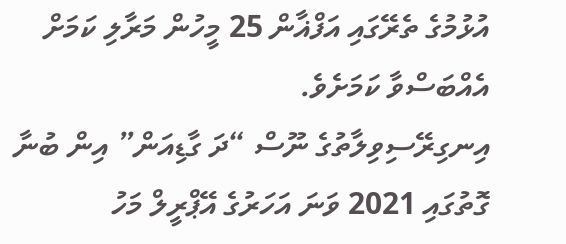އުޅުމުގެ ތެރޭގައި އަފްޣާން 25 މީހުން މަރާލި ކަމަށް އެއްބަސްވާ ކަމަށެވެ.
އިނގިރޭސިވިލާތުގެ ނޫސް “ދަ ގާޑިއަން” އިން ބުނާ ގޮތުގައި 2021 ވަނަ އަހަރުގެ އޭޕްރީލް މަހު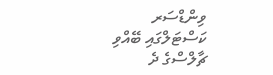ވިންޑްސަރ ކަސްޓަލްގައި ބޭއްވި ޗާލްސްގެ ދެ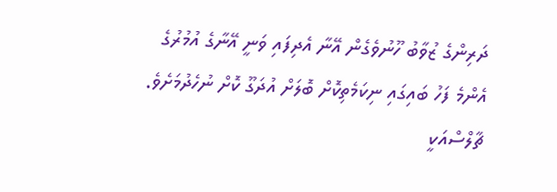ދަރިންގެ ޒުވާބު ހޫނުވެގެން އޭނާ އެދިފައި ވަނީ އޭނާގެ އުމުރުގެ އެންމެ ފަހު ބައިގައި ނިކަމެތިކޮށް ބޮލަށް އުދަގޫ ކޮށް ނުހެދުމަށެވެ. ޗާލްސްއަކީ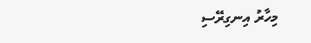މިހާރު އިނގިރޭސި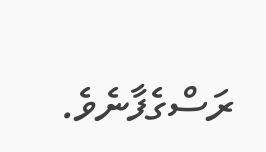ރަސްގެފާނެވެ.